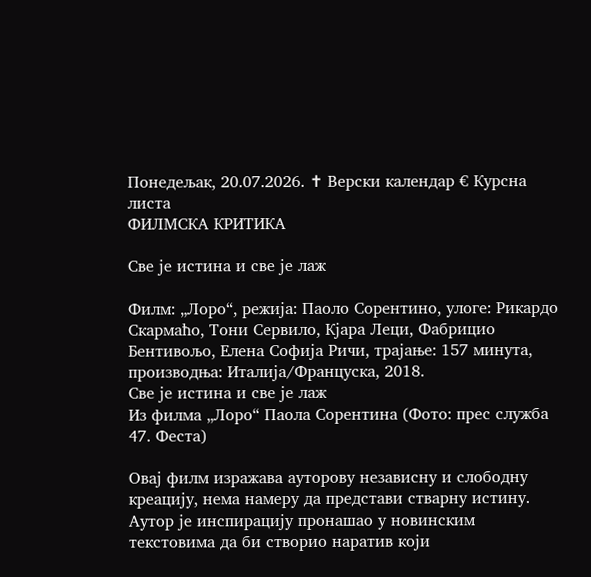Понедељак, 20.07.2026. ✝ Верски календар € Курсна листа
ФИЛМСКА КРИТИКА

Све је истина и све је лаж

Филм: „Лоро“, режија: Паоло Сорентино, улоге: Рикардо Скармаћо, Тони Сервило, Кјара Леци, Фабрицио Бентивољо, Елена Софија Ричи, трајање: 157 минута, производња: Италија/Француска, 2018.
Све је истина и све је лаж
Из филма „Лоро“ Паола Сорентина (Фото: прес служба 47. Феста)

Овај филм изражава ауторову независну и слободну креацију, нема намеру да представи стварну истину. Аутор је инспирацију пронашао у новинским текстовима да би створио наратив који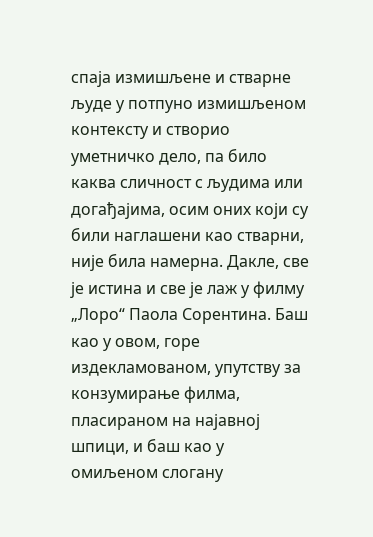спаја измишљене и стварне људе у потпуно измишљеном контексту и створио уметничко дело, па било каква сличност с људима или догађајима, осим оних који су били наглашени као стварни, није била намерна. Дакле, све је истина и све је лаж у филму „Лоро“ Паола Сорентина. Баш као у овом, горе издекламованом, упутству за конзумирање филма, пласираном на најавној шпици, и баш као у омиљеном слогану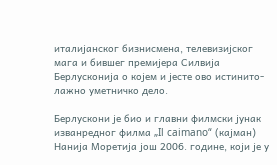италијанског бизнисмена, телевизијског мага и бившег премијера Силвија Берлусконија о којем и јесте ово истинито-лажно уметничко дело.

Берлускони је био и главни филмски јунак изванредног филма „Il caimano“ (кајман) Нанија Моретија још 2006. године, који је у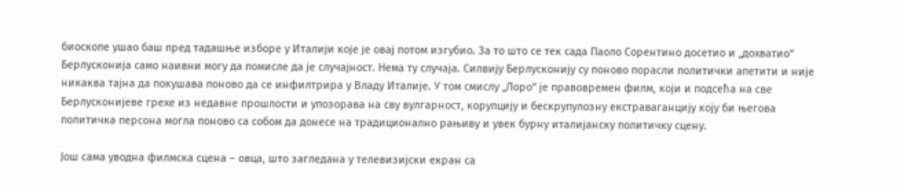биоскопе ушао баш пред тадашње изборе у Италији које је овај потом изгубио. За то што се тек сада Паоло Сорентино досетио и „дохватио“ Берлусконија само наивни могу да помисле да је случајност. Нема ту случаја. Силвију Берлусконију су поново порасли политички апетити и није никаква тајна да покушава поново да се инфилтрира у Владу Италије. У том смислу „Лоро“ је правовремен филм, који и подсећа на све Берлусконијеве грехе из недавне прошлости и упозорава на сву вулгарност, корупцију и бескрупулозну екстраваганцију коју би његова политичка персона могла поново са собом да донесе на традиционално рањиву и увек бурну италијанску политичку сцену.

Још сама уводна филмска сцена – овца, што загледана у телевизијски екран са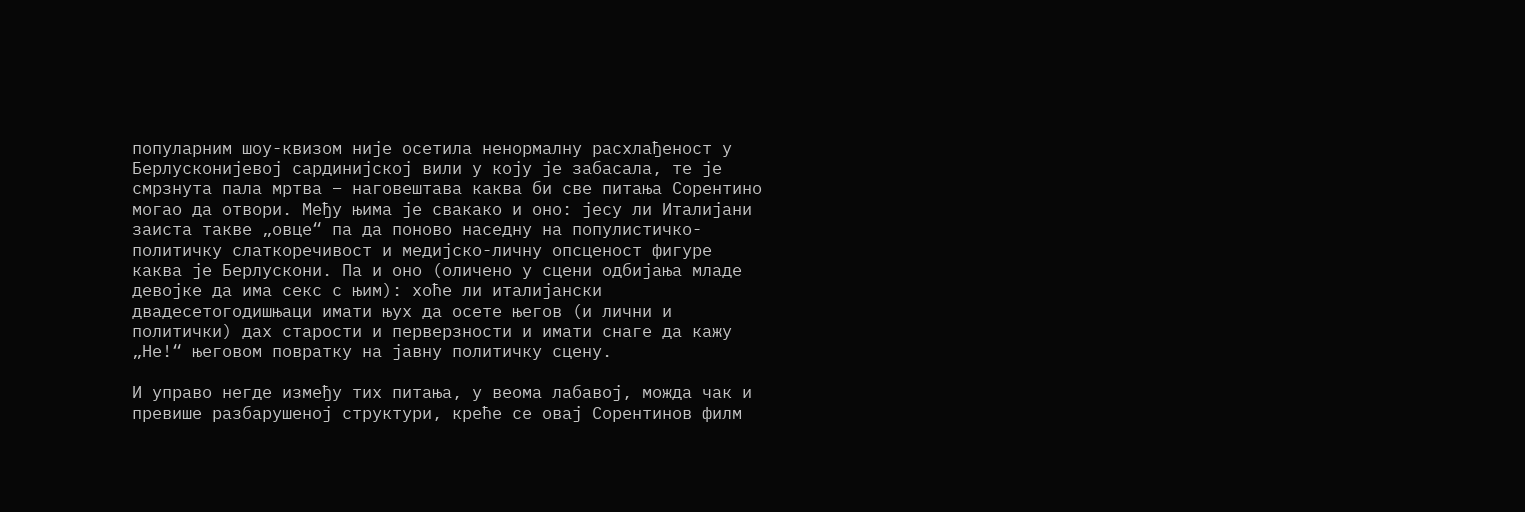популарним шоу-квизом није осетила ненормалну расхлађеност у Берлусконијевој сардинијској вили у коју је забасала, те је смрзнута пала мртва – наговештава каква би све питања Сорентино могао да отвори. Међу њима је свакако и оно: јесу ли Италијани заиста такве „овце“ па да поново наседну на популистичко-политичку слаткоречивост и медијско-личну опсценост фигуре каква је Берлускони. Па и оно (оличено у сцени одбијања младе девојке да има секс с њим): хоће ли италијански двадесетогодишњаци имати њух да осете његов (и лични и политички) дах старости и перверзности и имати снаге да кажу „Не!“ његовом повратку на јавну политичку сцену.

И управо негде између тих питања, у веома лабавој, можда чак и превише разбарушеној структури, креће се овај Сорентинов филм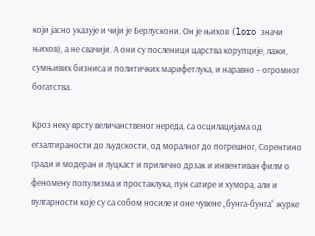који јасно указује и чији је Берлускони. Он је њихов (loro значи њихов), а не свачији. А они су посленици царства корупције, лажи, сумњивих бизниса и политичких марифетлука, и наравно – огромног богатства.

Кроз неку врсту величанственог нереда, са осцилацијама од егзалтираности до људскости, од моралног до погрешног, Сорентино гради и модеран и луцкаст и прилично дрзак и инвентиван филм о феномену популизма и простаклука, пун сатире и хумора, али и вулгарности које су са собом носиле и оне чувене „бунга-бунга“ журке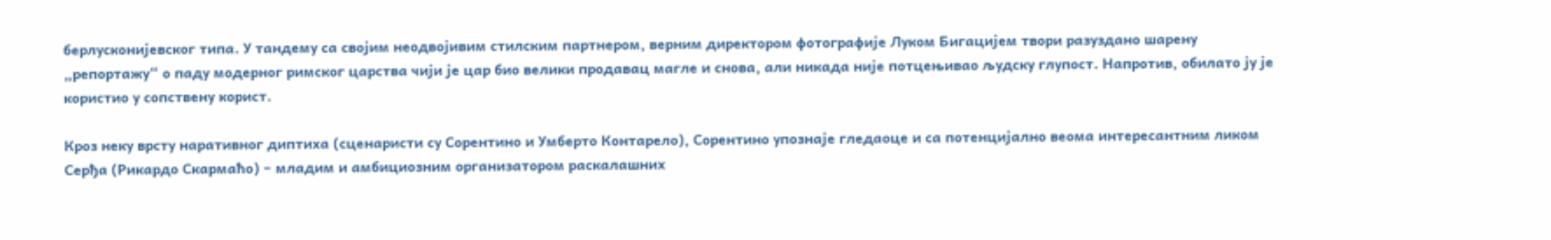берлусконијевског типа. У тандему са својим неодвојивим стилским партнером, верним директором фотографије Луком Бигацијем твори разуздано шарену „репортажу“ о паду модерног римског царства чији је цар био велики продавац магле и снова, али никада није потцењивао људску глупост. Напротив, обилато ју је користио у сопствену корист.

Кроз неку врсту наративног диптиха (сценаристи су Сорентино и Умберто Контарело), Сорентино упознаје гледаоце и са потенцијално веома интересантним ликом Серђа (Рикардо Скармаћо) – младим и амбициозним организатором раскалашних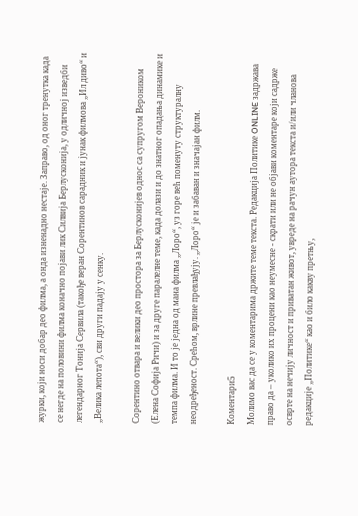журки, који носи добар део филма, а онда изненадно нестаје. Заправо, од оног тренутка када се негде на половини филма коначно појави лик Силвија Берлусконија, у одличној изведби легендарног Тонија Сервила (такође веран Сорентинов сарадник и јунак филмова „Ил диво“ и „Велика лепота“), сви други падају у сенку.

Сорентино отвара и велики део простора за Берлусконијев однос са супругом Вероником (Елена Софија Ричи) и за друге паралелне теме, када долази и до знатног опадања динамике и темпа филма. И то је једна од мана филма „Лоро“, уз горе већ поменуту структуралну неодређеност. Срећом, врлине превлађују. „Лоро“ је и забаван и значајан филм.

Коментари5
Молимо вас да се у коментарима држите теме текста. Редакција Политике ONLINE задржава право да – уколико их процени као неумесне - скрати или не објави коментаре који садрже осврте на нечију личност и приватан живот, увреде на рачун аутора текста и/или чланова редакције „Политике“ као и било какву претњу,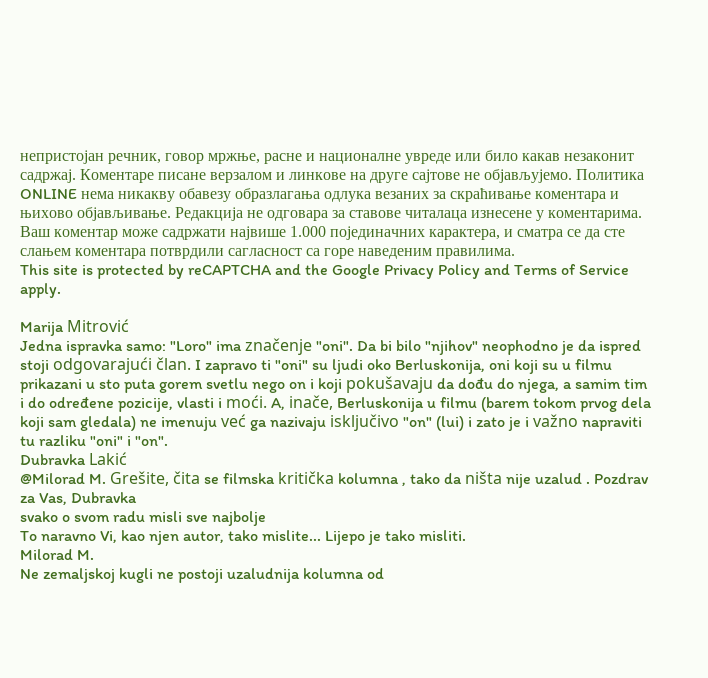непристојан речник, говор мржње, расне и националне увреде или било какав незаконит садржај. Коментаре писане верзалом и линкове на друге сајтове не објављујемо. Политика ONLINE нема никакву обавезу образлагања одлука везаних за скраћивање коментара и њихово објављивање. Редакција не одговара за ставове читалаца изнесене у коментарима. Ваш коментар може садржати највише 1.000 појединачних карактера, и сматра се да сте слањем коментара потврдили сагласност са горе наведеним правилима.
This site is protected by reCAPTCHA and the Google Privacy Policy and Terms of Service apply.

Marija Mitrović
Jedna ispravka samo: "Loro" ima značenje "oni". Da bi bilo "njihov" neophodno je da ispred stoji odgovarajući član. I zapravo ti "oni" su ljudi oko Berluskonija, oni koji su u filmu prikazani u sto puta gorem svetlu nego on i koji pokušavaju da dođu do njega, a samim tim i do određene pozicije, vlasti i moći. A, inače, Berluskonija u filmu (barem tokom prvog dela koji sam gledala) ne imenuju već ga nazivaju isključivo "on" (lui) i zato je i važno napraviti tu razliku "oni" i "on".
Dubravka Lakić
@Milorad M. Grešite, čita se filmska kritička kolumna , tako da ništa nije uzalud . Pozdrav za Vas, Dubravka
svako o svom radu misli sve najbolje
To naravno Vi, kao njen autor, tako mislite... Lijepo je tako misliti.
Milorad M.
Ne zemaljskoj kugli ne postoji uzaludnija kolumna od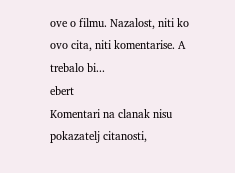ove o filmu. Nazalost, niti ko ovo cita, niti komentarise. A trebalo bi...
ebert
Komentari na clanak nisu pokazatelj citanosti,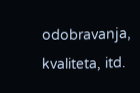odobravanja, kvaliteta, itd.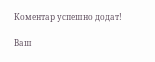Комeнтар успeшно додат!

Ваш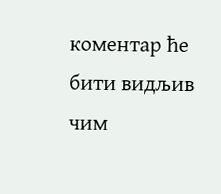комeнтар ћe бити видљив чим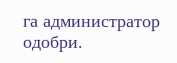га администратор одобри.